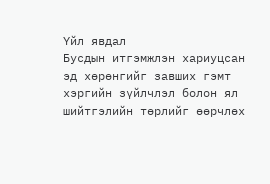Үйл явдал
Бусдын итгэмжлэн хариуцсан эд хөрөнгийг завших гэмт хэргийн зүйлчлэл болон ял шийтгэлийн төрлийг өөрчлөх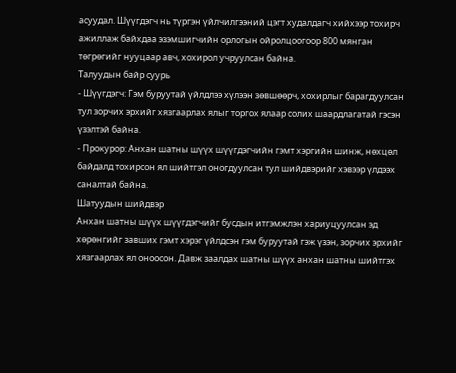асуудал. Шүүгдэгч нь түргэн үйлчилгээний цэгт худалдагч хийхээр тохирч ажиллаж байхдаа эзэмшигчийн орлогын ойролцоогоор 800 мянган төгрөгийг нууцаар авч, хохирол учруулсан байна.
Талуудын байр суурь
- Шүүгдэгч: Гэм буруутай үйлдлээ хүлээн зөвшөөрч, хохирлыг барагдуулсан тул зорчих эрхийг хязгаарлах ялыг торгох ялаар солих шаардлагатай гэсэн үзэлтэй байна.
- Прокурор: Анхан шатны шүүх шүүгдэгчийн гэмт хэргийн шинж, нөхцөл байдалд тохирсон ял шийтгэл оногдуулсан тул шийдвэрийг хэвээр үлдээх саналтай байна.
Шатуудын шийдвэр
Анхан шатны шүүх шүүгдэгчийг бусдын итгэмжлэн хариуцуулсан эд хөрөнгийг завших гэмт хэрэг үйлдсэн гэм буруутай гэж үзэн, зорчих эрхийг хязгаарлах ял оноосон. Давж заалдах шатны шүүх анхан шатны шийтгэх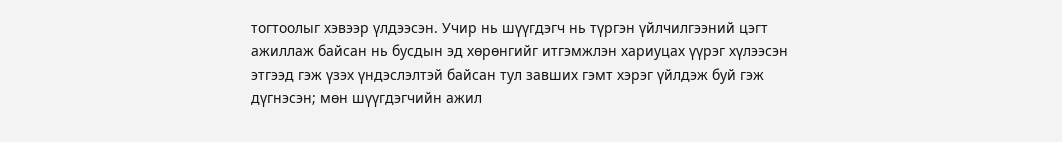тогтоолыг хэвээр үлдээсэн. Учир нь шүүгдэгч нь түргэн үйлчилгээний цэгт ажиллаж байсан нь бусдын эд хөрөнгийг итгэмжлэн хариуцах үүрэг хүлээсэн этгээд гэж үзэх үндэслэлтэй байсан тул завших гэмт хэрэг үйлдэж буй гэж дүгнэсэн; мөн шүүгдэгчийн ажил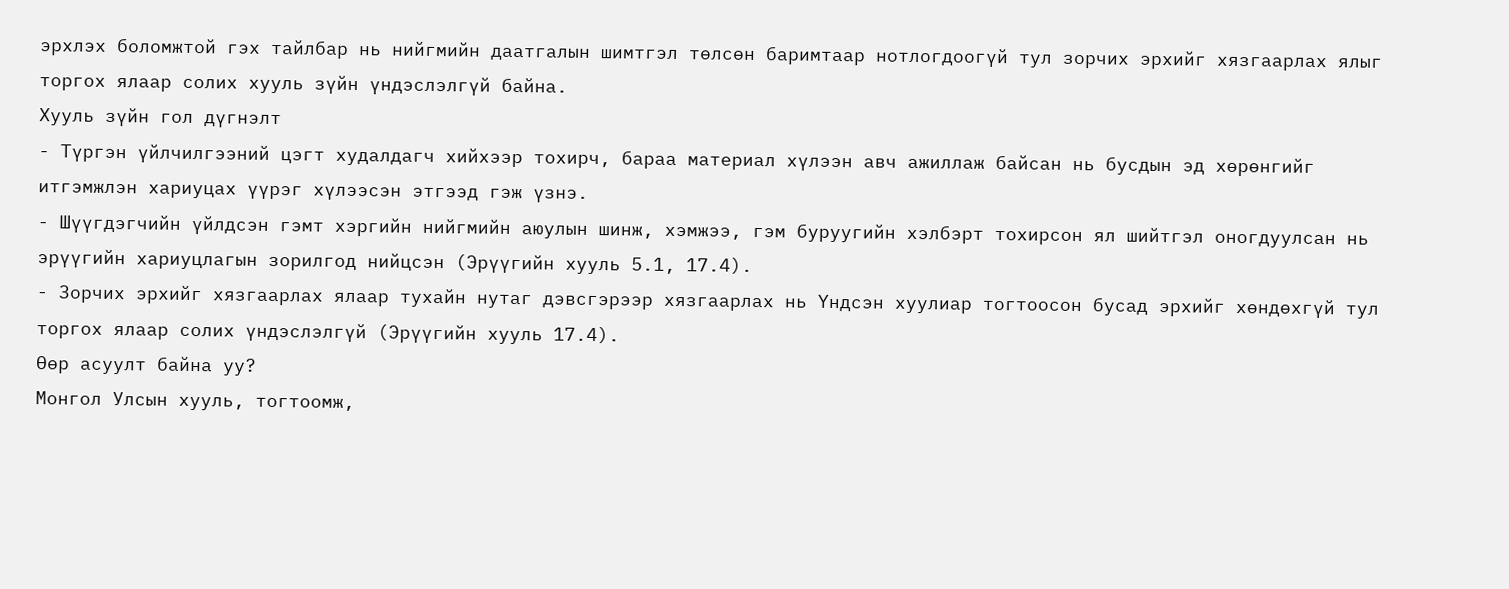эрхлэх боломжтой гэх тайлбар нь нийгмийн даатгалын шимтгэл төлсөн баримтаар нотлогдоогүй тул зорчих эрхийг хязгаарлах ялыг торгох ялаар солих хууль зүйн үндэслэлгүй байна.
Хууль зүйн гол дүгнэлт
- Түргэн үйлчилгээний цэгт худалдагч хийхээр тохирч, бараа материал хүлээн авч ажиллаж байсан нь бусдын эд хөрөнгийг итгэмжлэн хариуцах үүрэг хүлээсэн этгээд гэж үзнэ.
- Шүүгдэгчийн үйлдсэн гэмт хэргийн нийгмийн аюулын шинж, хэмжээ, гэм буруугийн хэлбэрт тохирсон ял шийтгэл оногдуулсан нь эрүүгийн хариуцлагын зорилгод нийцсэн (Эрүүгийн хууль 5.1, 17.4).
- Зорчих эрхийг хязгаарлах ялаар тухайн нутаг дэвсгэрээр хязгаарлах нь Үндсэн хуулиар тогтоосон бусад эрхийг хөндөхгүй тул торгох ялаар солих үндэслэлгүй (Эрүүгийн хууль 17.4).
Өөр асуулт байна уу?
Монгол Улсын хууль, тогтоомж,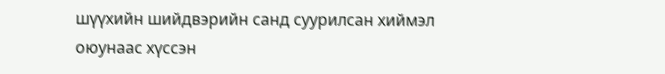шүүхийн шийдвэрийн санд суурилсан хиймэл оюунаас хүссэн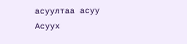асуултаа асуу
Асуух